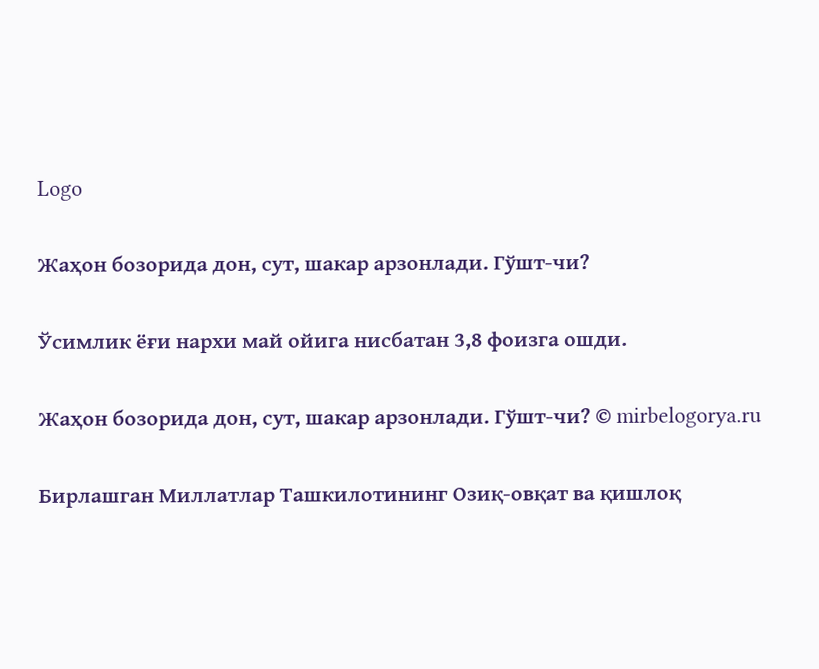Logo

Жаҳон бозорида дон, сут, шакар арзонлади. Гўшт-чи?

Ўсимлик ёғи нархи май ойига нисбатан 3,8 фоизга ошди.

Жаҳон бозорида дон, сут, шакар арзонлади. Гўшт-чи? © mirbelogorya.ru

Бирлашган Миллатлар Ташкилотининг Озиқ-овқат ва қишлоқ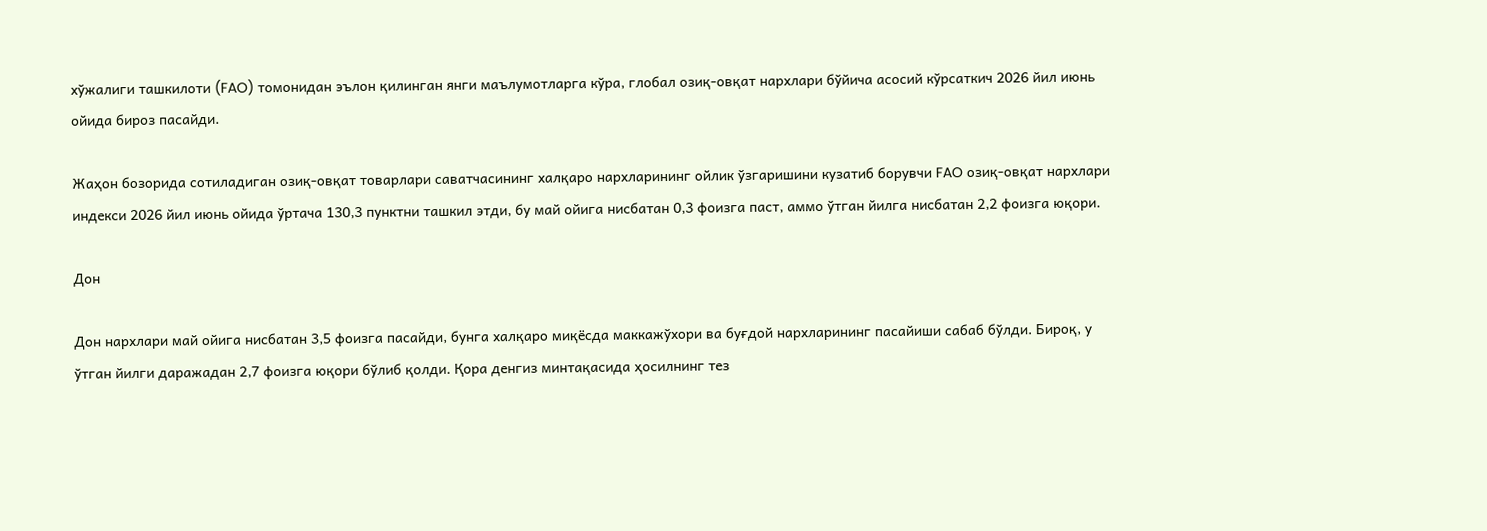хўжалиги ташкилоти (FAO) томонидан эълон қилинган янги маълумотларга кўра, глобал озиқ-овқат нархлари бўйича асосий кўрсаткич 2026 йил июнь ойида бироз пасайди.

Жаҳон бозорида сотиладиган озиқ-овқат товарлари саватчасининг халқаро нархларининг ойлик ўзгаришини кузатиб борувчи FAO озиқ-овқат нархлари индекси 2026 йил июнь ойида ўртача 130,3 пунктни ташкил этди, бу май ойига нисбатан 0,3 фоизга паст, аммо ўтган йилга нисбатан 2,2 фоизга юқори.

Дон

Дон нархлари май ойига нисбатан 3,5 фоизга пасайди, бунга халқаро миқёсда маккажўхори ва буғдой нархларининг пасайиши сабаб бўлди. Бироқ, у ўтган йилги даражадан 2,7 фоизга юқори бўлиб қолди. Қора денгиз минтақасида ҳосилнинг тез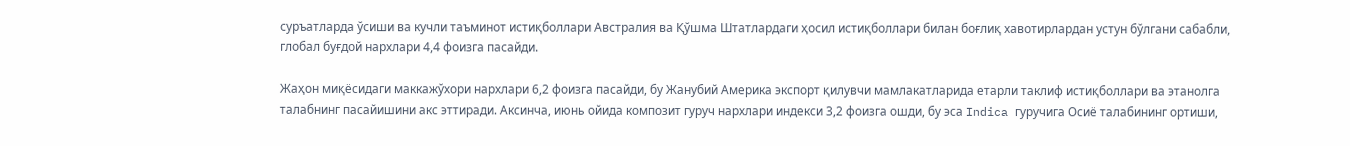суръатларда ўсиши ва кучли таъминот истиқболлари Австралия ва Қўшма Штатлардаги ҳосил истиқболлари билан боғлиқ хавотирлардан устун бўлгани сабабли, глобал буғдой нархлари 4,4 фоизга пасайди.

Жаҳон миқёсидаги маккажўхори нархлари 6,2 фоизга пасайди, бу Жанубий Америка экспорт қилувчи мамлакатларида етарли таклиф истиқболлари ва этанолга талабнинг пасайишини акс эттиради. Аксинча, июнь ойида композит гуруч нархлари индекси 3,2 фоизга ошди, бу эса Indica гуручига Осиё талабининг ортиши,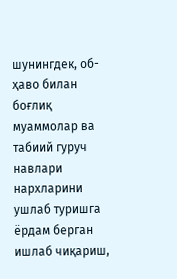шунингдек, об-ҳаво билан боғлиқ муаммолар ва табиий гуруч навлари нархларини ушлаб туришга ёрдам берган ишлаб чиқариш,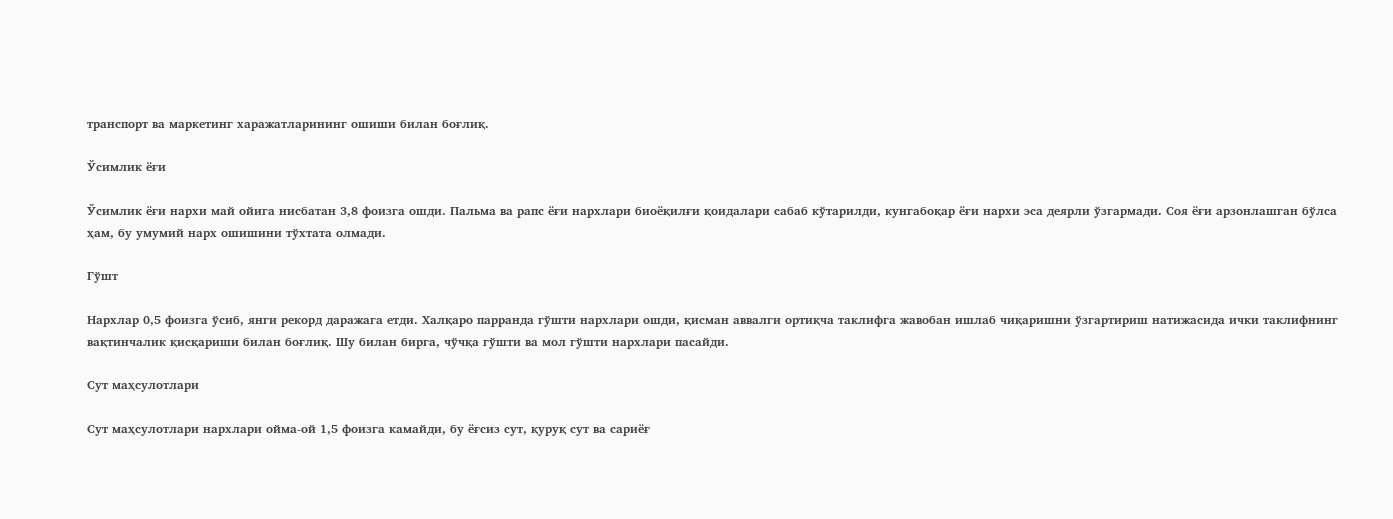транспорт ва маркетинг харажатларининг ошиши билан боғлиқ.

Ўсимлик ёғи

Ўсимлик ёғи нархи май ойига нисбатан 3,8 фоизга ошди. Пальма ва рапс ёғи нархлари биоёқилғи қоидалари сабаб кўтарилди, кунгабоқар ёғи нархи эса деярли ўзгармади. Соя ёғи арзонлашган бўлса ҳам, бу умумий нарх ошишини тўхтата олмади.

Гўшт

Нархлар 0,5 фоизга ўсиб, янги рекорд даражага етди. Халқаро парранда гўшти нархлари ошди, қисман аввалги ортиқча таклифга жавобан ишлаб чиқаришни ўзгартириш натижасида ички таклифнинг вақтинчалик қисқариши билан боғлиқ. Шу билан бирга, чўчқа гўшти ва мол гўшти нархлари пасайди.

Сут маҳсулотлари

Сут маҳсулотлари нархлари ойма-ой 1,5 фоизга камайди, бу ёғсиз сут, қуруқ сут ва сариёғ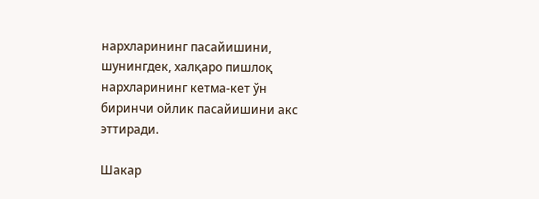нархларининг пасайишини, шунингдек, халқаро пишлоқ нархларининг кетма-кет ўн биринчи ойлик пасайишини акс эттиради.

Шакар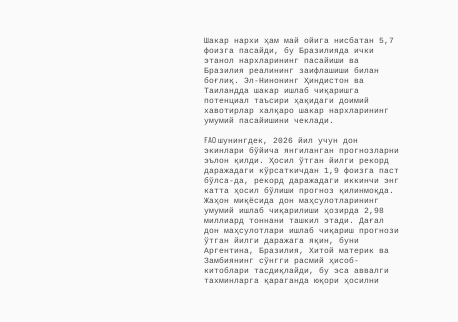Шакар нархи ҳам май ойига нисбатан 5,7 фоизга пасайди, бу Бразилияда ички этанол нархларининг пасайиши ва Бразилия реалининг заифлашиши билан боғлиқ. Эл-Нинонинг Ҳиндистон ва Таиландда шакар ишлаб чиқаришга потенциал таъсири ҳақидаги доимий хавотирлар халқаро шакар нархларининг умумий пасайишини чеклади.

FAO шунингдек, 2026 йил учун дон экинлари бўйича янгиланган прогнозларни эълон қилди. Ҳосил ўтган йилги рекорд даражадаги кўрсаткичдан 1,9 фоизга паст бўлса-да, рекорд даражадаги иккинчи энг катта ҳосил бўлиши прогноз қилинмоқда. Жаҳон миқёсида дон маҳсулотларининг умумий ишлаб чиқарилиши ҳозирда 2,98 миллиард тоннани ташкил этади. Дағал дон маҳсулотлари ишлаб чиқариш прогнози ўтган йилги даражага яқин, буни Аргентина, Бразилия, Хитой материк ва Замбиянинг сўнгги расмий ҳисоб-китоблари тасдиқлайди, бу эса аввалги тахминларга қараганда юқори ҳосилни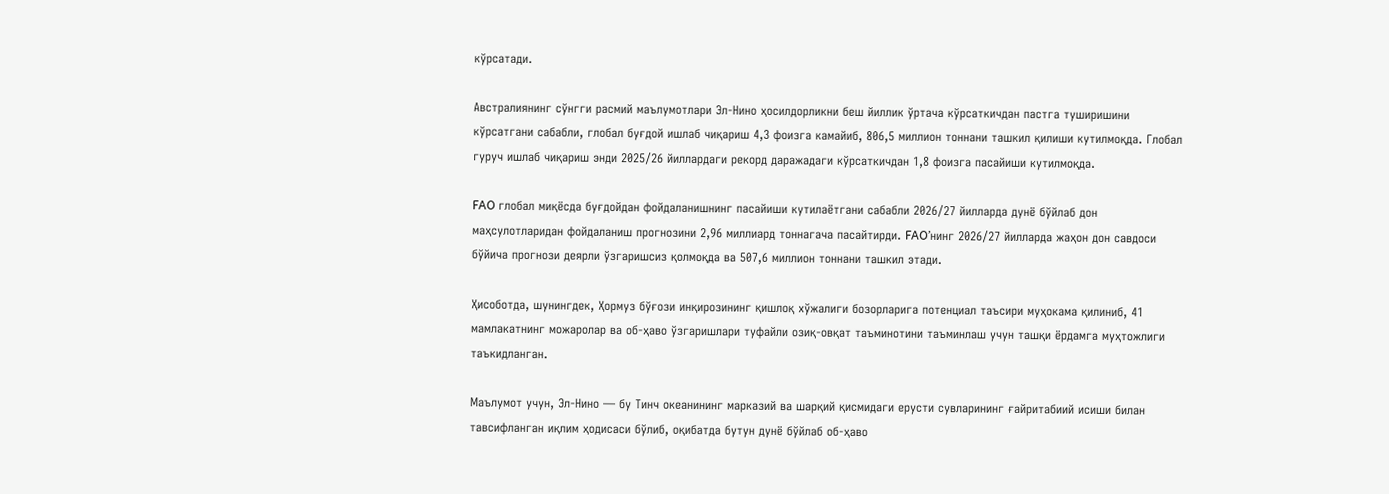кўрсатади.

Австралиянинг сўнгги расмий маълумотлари Эл-Нино ҳосилдорликни беш йиллик ўртача кўрсаткичдан пастга туширишини кўрсатгани сабабли, глобал буғдой ишлаб чиқариш 4,3 фоизга камайиб, 806,5 миллион тоннани ташкил қилиши кутилмоқда. Глобал гуруч ишлаб чиқариш энди 2025/26 йиллардаги рекорд даражадаги кўрсаткичдан 1,8 фоизга пасайиши кутилмоқда.

FAO глобал миқёсда буғдойдан фойдаланишнинг пасайиши кутилаётгани сабабли 2026/27 йилларда дунё бўйлаб дон маҳсулотларидан фойдаланиш прогнозини 2,96 миллиард тоннагача пасайтирди. FAO’нинг 2026/27 йилларда жаҳон дон савдоси бўйича прогнози деярли ўзгаришсиз қолмоқда ва 507,6 миллион тоннани ташкил этади.

Ҳисоботда, шунингдек, Ҳормуз бўғози инқирозининг қишлоқ хўжалиги бозорларига потенциал таъсири муҳокама қилиниб, 41 мамлакатнинг можаролар ва об-ҳаво ўзгаришлари туфайли озиқ-овқат таъминотини таъминлаш учун ташқи ёрдамга муҳтожлиги таъкидланган.

Маълумот учун, Эл-Нино — бу Тинч океанининг марказий ва шарқий қисмидаги ерусти сувларининг ғайритабиий исиши билан тавсифланган иқлим ҳодисаси бўлиб, оқибатда бутун дунё бўйлаб об-ҳаво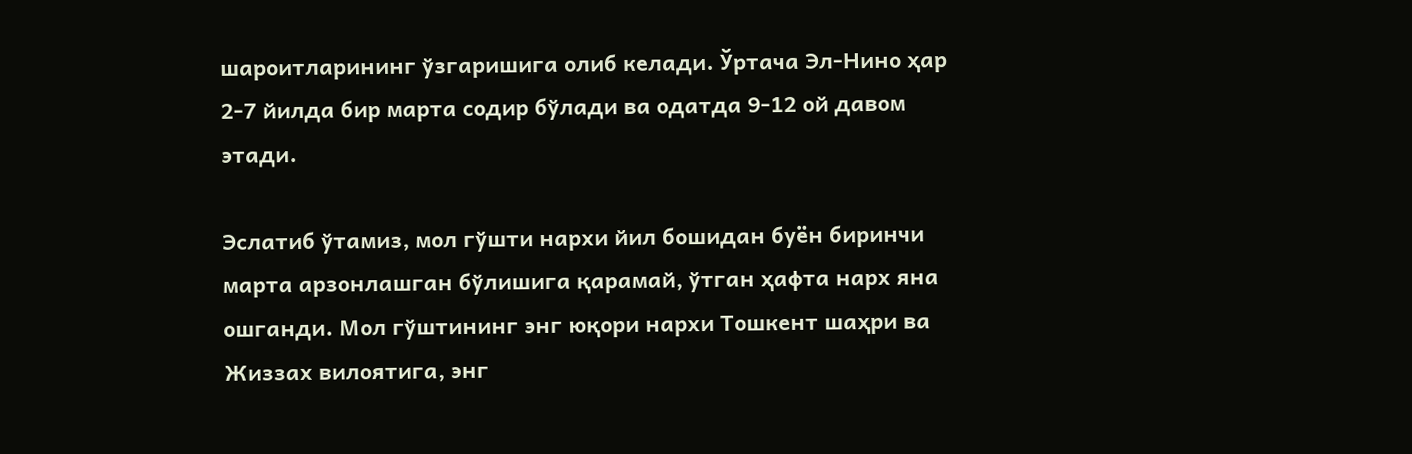шароитларининг ўзгаришига олиб келади. Ўртача Эл-Нино ҳар 2-7 йилда бир марта содир бўлади ва одатда 9-12 ой давом этади.

Эслатиб ўтамиз, мол гўшти нархи йил бошидан буён биринчи марта арзонлашган бўлишига қарамай, ўтган ҳафта нарх яна ошганди. Мол гўштининг энг юқори нархи Тошкент шаҳри ва Жиззах вилоятига, энг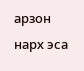арзон нарх эса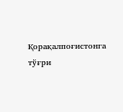Қорақалпоғистонга тўғри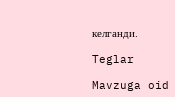келганди.

Teglar

Mavzuga oid